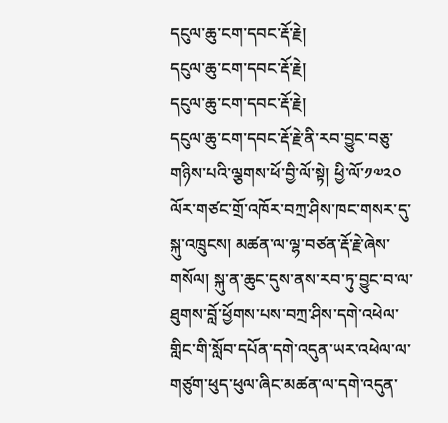དངུལ་ཆུ་ངག་དབང་རྡོ་རྗེ།
དངུལ་ཆུ་ངག་དབང་རྡོ་རྗེ།
དངུལ་ཆུ་ངག་དབང་རྡོ་རྗེ།
དངུལ་ཆུ་ངག་དབང་རྡོ་རྗེ་ནི་རབ་བྱུང་བཅུ་གཉིས་པའི་ལྕགས་ཕོ་བྱི་ལོ་སྟེ། ཕྱི་ལོ་༡༧༢༠ ལོར་གཙང་གྲོ་འཁོར་བཀྲ་ཤིས་ཁང་གསར་དུ་སྐུ་འཁྲུངས། མཚན་ལ་ལྷ་བཙན་རྡོ་རྗེ་ཞེས་གསོལ། སྐུ་ན་ཆུང་དུས་ནས་རབ་ཏུ་བྱུང་བ་ལ་ཐུགས་བློ་ཕྱོགས་པས་བཀྲ་ཤིས་དགེ་འཕེལ་གླིང་གི་སློབ་དཔོན་དགེ་འདུན་ཡར་འཕེལ་ལ་གཙུག་ཕུད་ཕུལ་ཞིང་མཚན་ལ་དགེ་འདུན་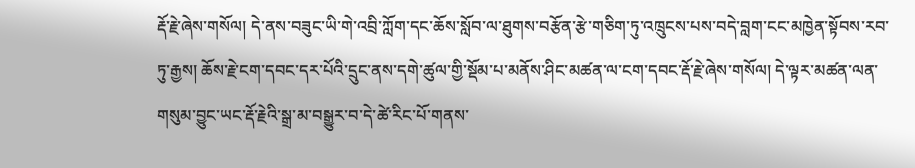རྡོ་རྗེ་ཞེས་གསོལ། དེ་ནས་བཟུང་ཡི་གེ་འབྲི་ཀློག་དང་ཆོས་སློབ་ལ་ཐུགས་བརྩོན་རྩེ་གཅིག་ཏུ་འཁྲུངས་པས་བདེ་བླག་ངང་མཁྱེན་སྟོབས་རབ་ཏུ་རྒྱས། ཆོས་རྗེ་ངག་དབང་དར་པོའི་དྲུང་ནས་དགེ་ཚུལ་གྱི་སྡོམ་པ་མནོས་ཤིང་མཚན་ལ་ངག་དབང་རྡོ་རྗེ་ཞེས་གསོལ། དེ་ལྟར་མཚན་ལན་གསུམ་བྱུང་ཡང་རྡོ་རྗེའི་སྒྲ་མ་བསྒྱུར་བ་དེ་ཚེ་རིང་པོ་གནས་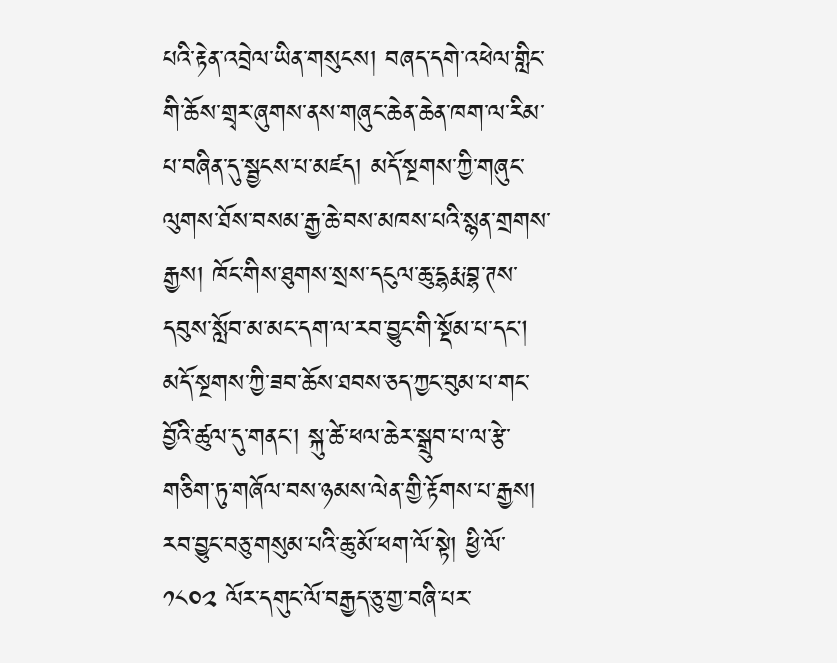པའི་རྟེན་འབྲེལ་ཡིན་གསུངས། བཞད་དགེ་འཕེལ་གླིང་གི་ཆོས་གྲྭར་ཞུགས་ནས་གཞུང་ཆེན་ཆེན་ཁག་ལ་རིམ་པ་བཞིན་དུ་སྦྱངས་པ་མཛད། མདོ་སྔགས་ཀྱི་གཞུང་ལུགས་ཐོས་བསམ་རྒྱ་ཆེ་བས་མཁས་པའི་སྙན་གྲགས་རྒྱས། ཁོང་གིས་ཐུགས་སྲས་དངུལ་ཆུ་དྷརྨ་བྷ་ཊས་དབུས་སློབ་མ་མང་དག་ལ་རབ་བྱུང་གི་སྡོམ་པ་དང། མདོ་སྔགས་ཀྱི་ཟབ་ཆོས་ཐབས་ཅད་ཀྱང་བུམ་པ་གང་བྱོའི་ཚུལ་དུ་གནང་། སྐུ་ཚེ་ཕལ་ཆེར་སྒྲུབ་པ་ལ་རྩེ་གཅིག་ཏུ་གཞོལ་བས་ཉམས་ལེན་གྱི་རྟོགས་པ་རྒྱས།
རབ་བྱུང་བཅུ་གསུམ་པའི་ཆུ་མོ་ཕག་ལོ་སྟེ། ཕྱི་ལོ་༡༨༠༢ ལོར་དགུང་ལོ་བརྒྱད་ཅུ་གྱ་བཞི་པར་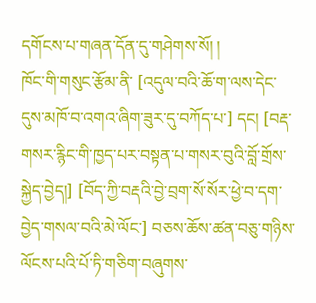དགོངས་པ་གཞན་དོན་དུ་གཤེགས་སོ། །
ཁོང་གི་གསུང་རྩོམ་ནི་ [འདུལ་བའི་ཆོ་ག་ལས་དེང་དུས་མཁོ་བ་འགའ་ཞིག་ཟུར་དུ་བཀོད་པ་] དང། [བརྡ་གསར་རྙིང་གི་ཁྱད་པར་བསྟན་པ་གསར་བུའི་བློ་གྲོས་སྐྱེད་བྱེད།] [བོད་ཀྱི་བརྡའི་བྱེ་བྲག་སོ་སོར་ཕྱེ་བ་དག་བྱེད་གསལ་བའི་མེ་ལོང་] བཅས་ཆོས་ཚན་བཅུ་གཉིས་ལོངས་པའི་པོ་ཏི་གཅིག་བཞུགས་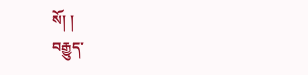སོ། །
བརྒྱུད་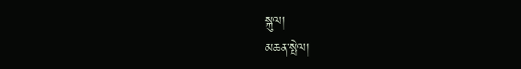སྐུལ།
མཆན་སྤེལ།